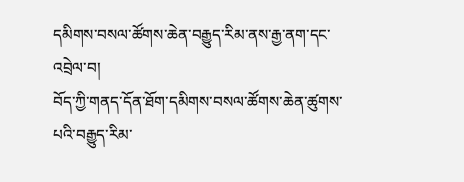དམིགས་བསལ་ཚོགས་ཆེན་བརྒྱུད་རིམ་ནས་རྒྱ་ནག་དང་འབྲེལ་བ།
བོད་ཀྱི་གནད་དོན་ཐོག་དམིགས་བསལ་ཚོགས་ཆེན་ཚུགས་པའི་བརྒྱུད་རིམ་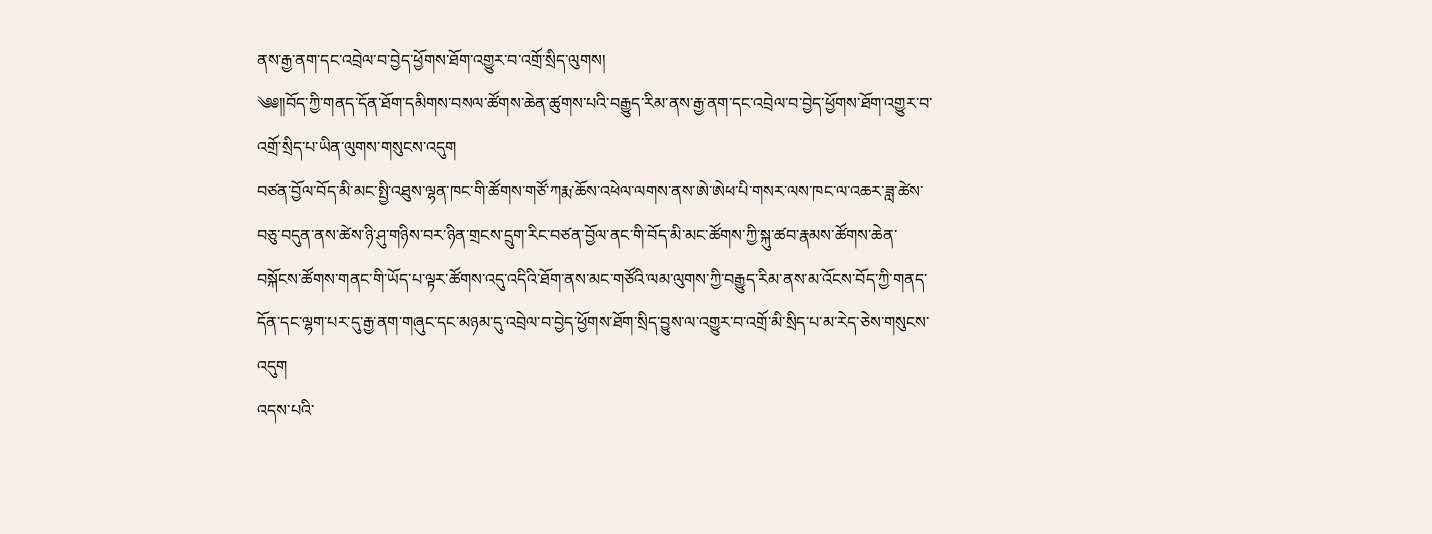ནས་རྒྱ་ནག་དང་འབྲེལ་བ་བྱེད་ཕྱོགས་ཐོག་འགྱུར་བ་འགྲོ་སྲིད་ལུགས།
༄༅༎བོད་ཀྱི་གནད་དོན་ཐོག་དམིགས་བསལ་ཚོགས་ཆེན་ཚུགས་པའི་བརྒྱུད་རིམ་ནས་རྒྱ་ནག་དང་འབྲེལ་བ་བྱེད་ཕྱོགས་ཐོག་འགྱུར་བ་འགྲོ་སྲིད་པ་ཡིན་ལུགས་གསུངས་འདུག
བཙན་བྱོལ་བོད་མི་མང་སྤྱི་འཐུས་ལྷན་ཁང་གི་ཚོགས་གཙོ་ཀརྨ་ཆོས་འཕེལ་ལགས་ནས་ཨེ་ཨེཕ་པི་གསར་ལས་ཁང་ལ་འཆར་ཟླ་ཚེས་བཅུ་བདུན་ནས་ཚེས་ཉི་ཤུ་གཉིས་བར་ཉིན་གྲངས་དྲུག་རིང་བཙན་བྱོལ་ནང་གི་བོད་མི་མང་ཚོགས་ཀྱི་སྐུ་ཚབ་རྣམས་ཚོགས་ཆེན་བསྐོངས་ཚོགས་གནང་གི་ཡོད་པ་ལྟར་ཚོགས་འདུ་འདིའི་ཐོག་ནས་མང་གཙོའི་ལམ་ལུགས་ཀྱི་བརྒྱུད་རིམ་ནས་མ་འོངས་བོད་ཀྱི་གནད་དོན་དང་ལྷག་པར་དུ་རྒྱ་ནག་གཞུང་དང་མཉམ་དུ་འབྲེལ་བ་བྱེད་ཕྱོགས་ཐོག་སྲིད་བྱུས་ལ་འགྱུར་བ་འགྲོ་མི་སྲིད་པ་མ་རེད་ཅེས་གསུངས་འདུག
འདས་པའི་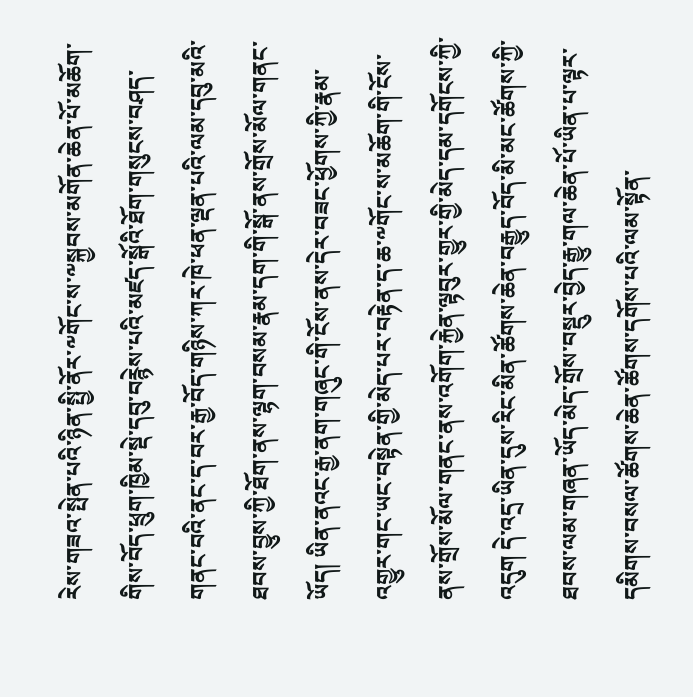རེས་གཟའ་སྤེན་པའི་ཉིན་སྤྱི་ནོར་༸གོང་ས་༸སྐྱབས་མགོན་ཆེན་པོ་མཆོག་གིས་བོད་ཕྲུག་ཁྱིམ་སྡེ་དབུ་བརྙེས་པའི་མཛད་སྒོའི་ཐོག་གསུངས་བཤད་གནང་བའི་ནང་ད་བར་རྒྱ་བོད་གཉིས་ཀར་ཁེ་ཕན་ལྡན་པའི་ལམ་དབུ་མའི་ཐབས་བྱུས་ཀྱི་ཐོག་ནས་ལྷག་བསམ་རྣམ་དག་གི་སྒོ་ནས་གྲོས་མོལ་གནང་ཡོད། ཡིན་ནའང་རྒྱ་ནག་གཞུང་གི་ངོས་ནས་དེར་བཟང་ཕྱོགས་ཀྱི་རྣམ་འགྱུར་གང་ཡང་བསྟེན་གྱི་མེད་པར་བརྟེན་ད་ཆ་༸གོང་ས་མཆོག་གི་ངོས་ནས་གྲོས་མོལ་གནང་ནས་འགོག་རྐྱེན་ལྟབུར་གྱུར་གྱི་མེད་དམ་དགོངས་ཀྱི་འདུག དེ་འདྲ་ཡིན་དུས་རིང་མིན་ཚོགས་ཆེན་བརྒྱུད་བོད་མི་མང་ཚོགས་ཀྱི་ཐབས་ལམ་གཞན་ཡོད་མེད་གྲོས་བསྡུར་བྱེད་རྒྱུ་གལ་ཆེན་པོ་ཡིན་པ་ལྟར་དམིགས་བསལ་ཚོགས་ཆེན་ཚོགས་དགོས་པའི་ལམ་སྟོན་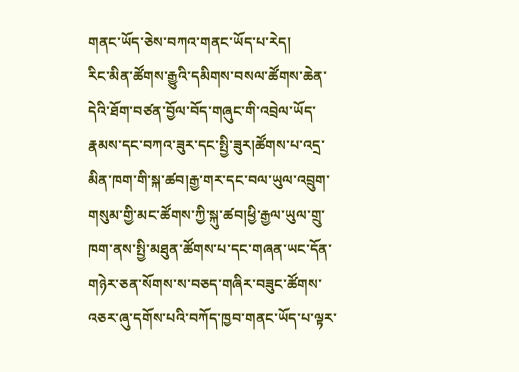གནང་ཡོད་ཅེས་བཀའ་གནང་ཡོད་པ་རེད།
རིང་མིན་ཚོགས་རྒྱུའི་དམིགས་བསལ་ཚོགས་ཆེན་དེའི་ཐོག་བཙན་བྱོལ་བོད་གཞུང་གི་འབྲེལ་ཡོད་རྣམས་དང་བཀའ་ཟུར་དང་སྤྱི་ཟུར།ཚོགས་པ་འདྲ་མིན་ཁག་གི་སྐ་ཚབ།རྒྱ་གར་དང་བལ་ཡུལ་འབྲུག་གསུམ་གྱི་མང་ཚོགས་ཀྱི་སྐུ་ཚབ།ཕྱི་རྒྱལ་ཡུལ་གྲུ་ཁག་ནས་སྤྱི་མཐུན་ཚོགས་པ་དང་གཞན་ཡང་དོན་གཉེར་ཅན་སོགས་ས་བཅད་གཞིར་བཟུང་ཚོགས་འཅར་ཞུ་དགོས་པའི་བཀོད་ཁྱབ་གནང་ཡོད་པ་ལྟར་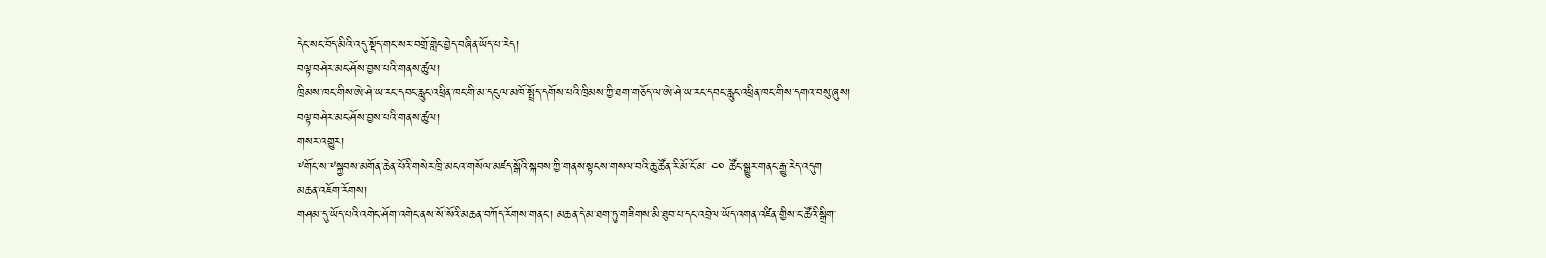དེང་སང་བོད་མིའི་འདུ་སྡོད་གང་སར་བགྲོ་གླེང་བྱེད་བཞིན་ཡོད་པ་རེད།
བལྟ་བཤེར་མང་ཤོས་བྱས་པའི་གནས་ཚུལ།
ཁྲིམས་ཁང་གིས་ཨེ་ཤེ་ཡ་རང་དབང་རླུང་འཕྲིན་ཁང་གི་མ་དངུལ་མཁོ་སྤྲོད་དགོས་པའི་ཁྲིམས་ཀྱི་ཐག་གཅོད་ལ་ཨེ་ཤེ་ཡ་རང་དབང་རླུང་འཕྲིན་ཁང་གིས་དགའ་བསུ་ཞུས།
བལྟ་བཤེར་མང་ཤོས་བྱས་པའི་གནས་ཚུལ།
གསར་འགྱུར།
༸གོང་ས་༸སྐྱབས་མགོན་ཆེན་པོའི་གསེར་ཁྲི་མངའ་གསོལ་མཛད་སྒོའི་སྐབས་ཀྱི་གནས་སྟངས་གསལ་བའི་ཆུ་ཚོན་རི་མོ་ངོ་མ་ ༤༠ ཚོང་སྒྱུར་གནང་རྒྱུ་རེད་འདུག
མཆན་འཇོག་རོགས།
གཤམ་དུ་ཡོད་པའི་འགེང་ཤོག་འགེང་ནས་སོ་སོའི་མཆན་བཀོད་རོགས་གནང་། མཆན་དེ་མ་ཐག་ཏུ་གཟིགས་མི་ཐུབ་པ་དང་འབྲེལ་ཡོད་འགན་འཛིན་གྱིས་ང་ཚོའི་སྒྲིག་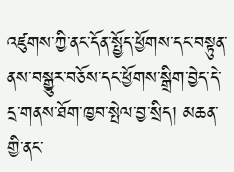འཛུགས་ཀྱི་ནང་དོན་སྤྱོད་ཕྱོགས་དང་བསྟུན་ནས་བསྒྱུར་བཅོས་དང་ཕྱོགས་སྒྲིག་བྱེད་དེ་དྲ་གནས་ཐོག་ཁྱབ་སྤེལ་བྱ་སྲིད། མཆན་གྱི་ནང་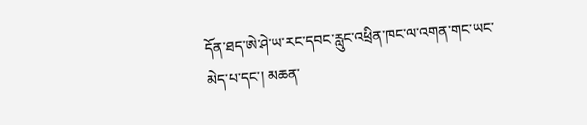དོན་ཐད་ཨེ་ཤེ་ཡ་རང་དབང་རླུང་འཕྲིན་ཁང་ལ་འགན་གང་ཡང་མེད་པ་དང་། མཆན་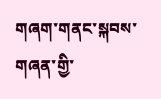གཞག་གནང་སྐབས་གཞན་གྱི་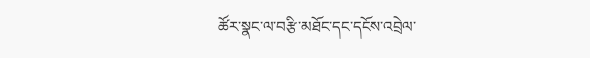ཚོར་སྣང་ལ་བརྩི་མཐོང་དང་དངོས་འབྲེལ་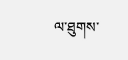ལ་ཐུགས་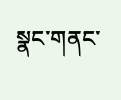སྣང་གནང་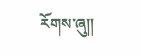རོགས་ཞུ༎